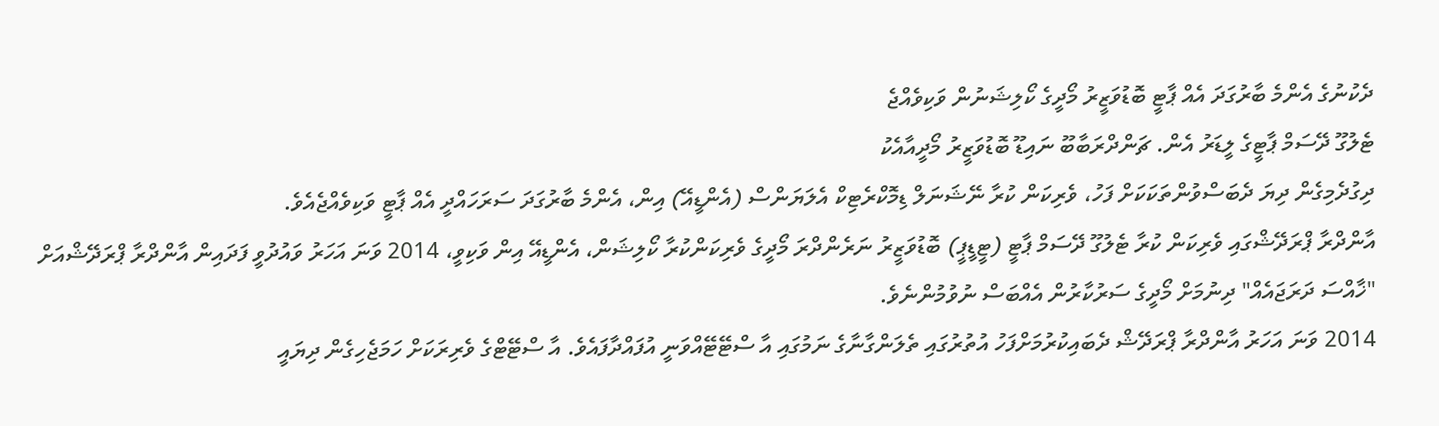ދެކުނުގެ އެންމެ ބާރުގަދަ އެއް ޕާޓީ ބޮޑުވަޒީރު މޯދީގެ ކޯލިޝަނުން ވަކިވެއްޖެ
ޓެލުގޫ ދޭސަމް ޕާޓީގެ ލީޑަރު އެން. ޗަންދްރަބާބޫ ނައިޑޫ ބޮޑުވަޒީރު މޯދީއާއެކު
ދިގުދެމިގެން ދިޔަ ދެބަސްވުންތަކަކަށް ފަހު، ވެރިކަން ކުރާ ނޭޝަނަލް ޑިމޮކްރެޓިކް އެލަޔަންސް (އެންޑީއޭ) އިން، އެންމެ ބާރުގަދަ ސަރަހައްދީ އެއް ޕާޓީ ވަކިވެއްޖެއެވެ.
އާންދްރާ ޕްރަދޭޝްގައި ވެރިކަން ކުރާ ޓެލުގޫ ދޭސަމް ޕާޓީ (ޓީޑީޕީ) ބޮޑުވަޒީރު ނަރެންދްރަ މޯދީގެ ވެރިކަންކުރާ ކޯލިޝަން، އެންޑީއޭ އިން ވަކިވީ، 2014 ވަނަ އަހަރު ވައުދުވީ ފަދައިން އާންދްރާ ޕްރަދޭޝްއަށް "ޚާއްސަ ދަރަޖައެއް" ދިނުމަށް މޯދީގެ ސަރުކާރުން އެއްބަސް ނުވުމުންނެވެ.
2014 ވަނަ އަހަރު އާންދްރާ ޕްރަދޭޝް ދެބައިކުރުމަށްފަހު އުތުރުގައި ތެލަންގާނާގެ ނަމުގައި އާ ސްޓޭޓޭއްވަނީ އުފައްދާފައެވެ. އާ ސްޓޭޓްގެ ވެރިރަކަށް ހަމަޖެހިގެން ދިޔައީ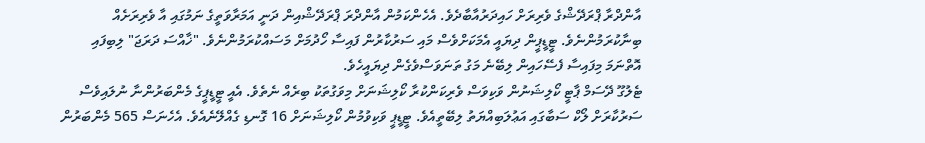އާންދްރާ ޕްރަދޭޝްގެ ވެރިރަށް ހައިދަރުއާބާދެވެ. އެހެންކަމުން އާންދްރަ ޕްރަދޭޝްއިން ދަނީ އަމަރާވަތީގެ ނަމުގައި އާ ވެރިރަށެއް ބިނާކުރަމުންނެވެ. ޓީޑީޕީން ދިޔައީ އެމަކަށްވެސް މައި ސަރުކާރުން ފައިސާ ހޯދުމަށް މަސައްކުރަމުންނެވެ. "ޚާއްސަ ދަރަޖަ" ލިބިފައި އޮތްނަމަ މިފައިސާ ފެސޭހައިން ލިބޭނެ މަގު ތަނަވަސްވެގެން ދިޔައީހެވެ.
ޓެލުގޫ ދޭސަމް ޕާޓީ ކޯލިޝަނުން ވަކިވަސް ވެރިކަންކުރާ ކޯލިޝަނަށް މިވަގުތަކު ބިރެއް ނެތެވެ. އެއީ ޓީޑީޕީގެ މެންބަރުންނާ ނުލައިވެސް ސަރުކާރަށް ލޯކް ސަބާގައި އަޢުލަބިއްޔަތު ލިބޭތީއެވެ. ޓީޑީޕީ ވަކިވުމުން ކޯލިޝަނަށް 16 ގޮނޑި ގެއްލޭނެއެވެ. އެހެނަސް 565 މެންބަރުން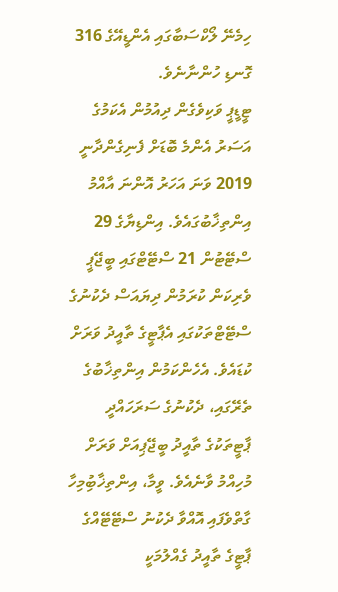ހިމެނޭ ލޯކްސަބާގައި އެންޑީއޭގެ 316 ގޮނޑި ހުންނާނެވެ.
ޓީޑީޕީ ވަކިވެގެން ދިއުމުން އެކަމުގެ އަސަރު އެންމެ ބޮޑަށް ފެނިގެންދާނީ 2019 ވަނަ އަހަރު އޮންނަ އާއްމު އިންތިޚާބުގައެވެ. އިންޑިޔާގެ 29 ސްޓޭޓުން 21 ސްޓޭޓްގައި ބީޖޭޕީ ވެރިކަން ކުރަމުން ދިޔައަސް ދެކުނުގެ ސްޓޭޓްތަކުގައި އެޕާޓީގެ ތާއީދު ވަރަށް ކުޑައެވެ. އެހެންކަމުން އިންތިޚާބުގެ ތެރޭގައި، ދެކުނުގެ ސަރަހައްދީ ޕާޓީތަކުގެ ތާއީދު ބީޖޭޕިއަށް ވަރަށް މުހިއްމު ވާނެއެވެ. ވީމާ، އިންތިޚާބުިމިހާ ގާތްވެފައި އޮއްވާ ދެކުނު ސްޓޭޓޭއްގެ ޕާޓީގެ ތާއީދު ގެއްލުމަކީ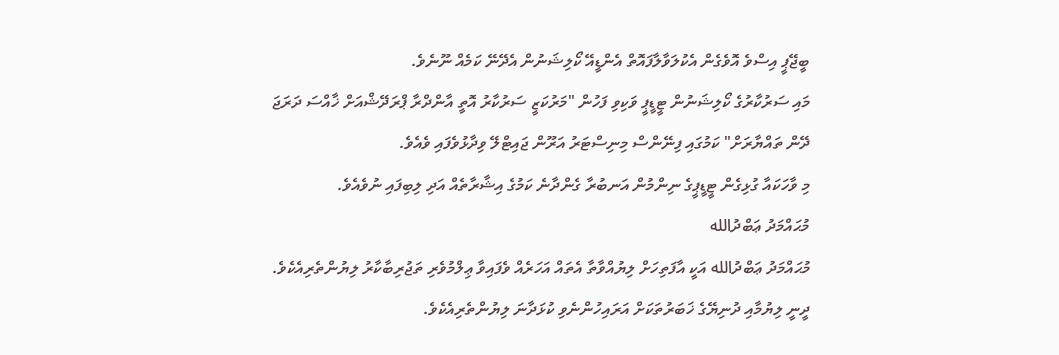ބީޖޭޕީ އިސްވެ އޮވެގެން އެކުލަވާލާފައޮތް އެންޑީއޭ ކޯލިޝަނުން އެދޭނޭ ކަމެއް ނޫނެވެ.
މައި ސަރުކާރުގެ ކޯލިޝަނުން ޓީޑީޕީ ވަކިވި ފަހުން "މަރުކަޒީ ސަރުކާރު އޮތީ އާންދްރާ ޕްރަދޭޝްއަށް ޚާއްސަ ދަރަޖަ ދޭން ތައްޔާރަށް" ކަމުގައި ފިނޭންސް މިނިސްޓަރު އަރޫން ޖައިޓްލޭ ވިދާޅުވެފައި ވެއެވެ.
މި ވާހަކައާ ގުޅިގެން ޓީޑީޕީގެ ނިންމުން އަނބުރާ ގެންދާނެ ކަމުގެ އިޝާރާތެއް އަދި ލިބިފައި ނުވެއެވެ.
މުޙައްމަދު ޢަބްދުالله
މުޙައްމަދު ޢަބްދުالله އަކީ އާފަތިހަށް ލިޔުއްވާތާ އެތައް އަހަރެއް ވެފައިވާ ޢިލްމުވެރި ތަޖުރިބާކާރު ލިޔުންތެރިއެކެވެ. ދީނީ ލިޔުމާއި ދުނިޔޭގެ ޚަބަރުތަކަށް އަރައިހުންނެވި ކުޅަދާނަ ލިޔުންތެރިއެކެވެ.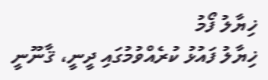ޚިޔާލު ފޯމު
ޚިޔާލު ފައުޅު ކުރެއްވުމުގައި ދީނީ، ޤާނޫނީ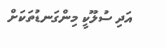އަދި ސުލޫކީ މިންގަނޑުތަކަށް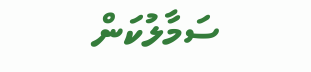ސަމާލުކަން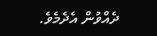ދެއްވުން އެދެމެވެ.